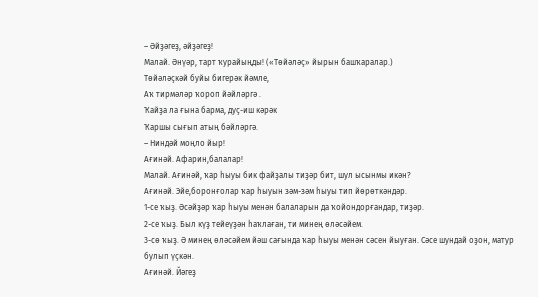– Әйҙәгеҙ, әйҙәгеҙ!
Малай. Әнүәр, тарт ҡурайыңды! («Төйәләҫ» йырын башҡаралар.)
Төйәләҫкәй буйы бигерәк йәмле,
Аҡ тирмәләр ҡороп йәйләргә .
Ҡайҙа ла ғына барма, дуҫ-иш кәрәк
Ҡаршы сығып атың бәйләргә.
– Ниндәй моңло йыр!
Ағинәй. Афарин,балалар!
Малай. Ағинәй, ҡар һыуы бик файҙалы тиҙәр бит, шул ысынмы икән?
Ағинәй. Эйе,боронғолар ҡар һыуын зәм-зәм һыуы тип йөрөткәндәр.
1-се ҡыҙ. Әсәйҙәр ҡар һыуы менән балаларын да ҡойондорғандар, тиҙәр.
2-се ҡыҙ. Был күҙ тейеүҙән һаҡлаған, ти минең өләсәйем.
3-сө ҡыҙ. Ә минең өләсәйем йәш сағында ҡар һыуы менән сәсен йыуған. Сәсе шундай оҙон, матур булып үҫкән.
Ағинәй. Йәгеҙ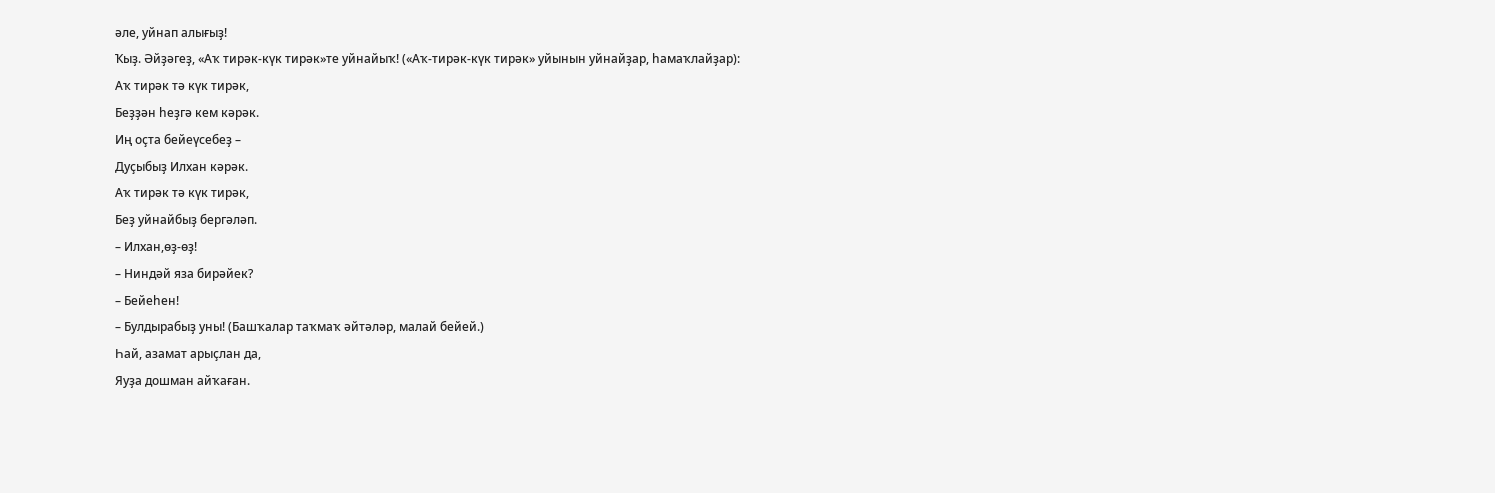әле, уйнап алығыҙ!
Ҡыҙ. Әйҙәгеҙ, «Аҡ тирәк-күк тирәк»те уйнайыҡ! («Аҡ-тирәк-күк тирәк» уйынын уйнайҙар, һамаҡлайҙар):
Аҡ тирәк тә күк тирәк,
Беҙҙән һеҙгә кем кәрәк.
Иң оҫта бейеүсебеҙ –
Дуҫыбыҙ Илхан кәрәк.
Аҡ тирәк тә күк тирәк,
Беҙ уйнайбыҙ бергәләп.
– Илхан,өҙ-өҙ!
– Ниндәй яза бирәйек?
– Бейеһен!
– Булдырабыҙ уны! (Башҡалар таҡмаҡ әйтәләр, малай бейей.)
Һай, азамат арыҫлан да,
Яуҙа дошман айҡаған.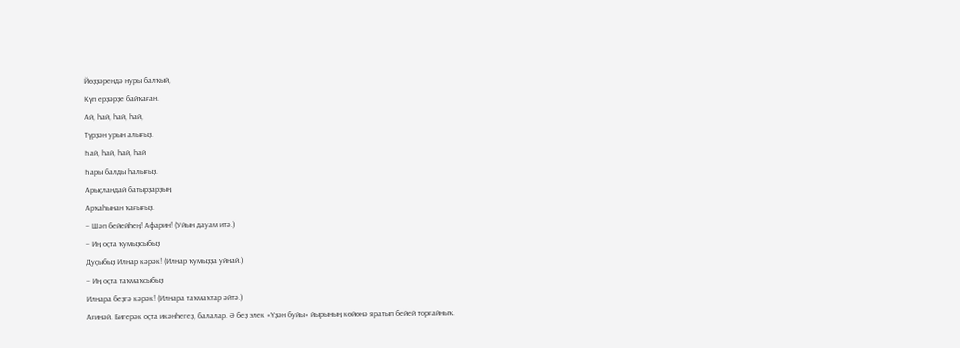Йөҙҙәрендә нуры балҡый,
Күп ерҙәрҙе байҡаған.
Ай, һай, һай, һай,
Түрҙән урын алығыҙ.
Һай, һай, һай, һай
Һары балды һалығыҙ.
Арыҫландай батырҙарҙың
Арҡаһынан ҡағығыҙ.
– Шәп бейейһең! Афарин! (Уйын дауам итә.)
– Иң оҫта ҡумыҙсыбыҙ
Дуҫыбыҙ Илнар кәрәк! (Илнар ҡумыҙҙа уйнай.)
– Иң оҫта таҡмаҡсыбыҙ
Илнара беҙгә кәрәк! (Илнара таҡмаҡтар әйтә.)
Ағинәй. Бигерәк оҫта икәнһегеҙ, балалар. Ә беҙ элек «Үҙән буйы» йырының көйөнә яратып бейей торғайныҡ.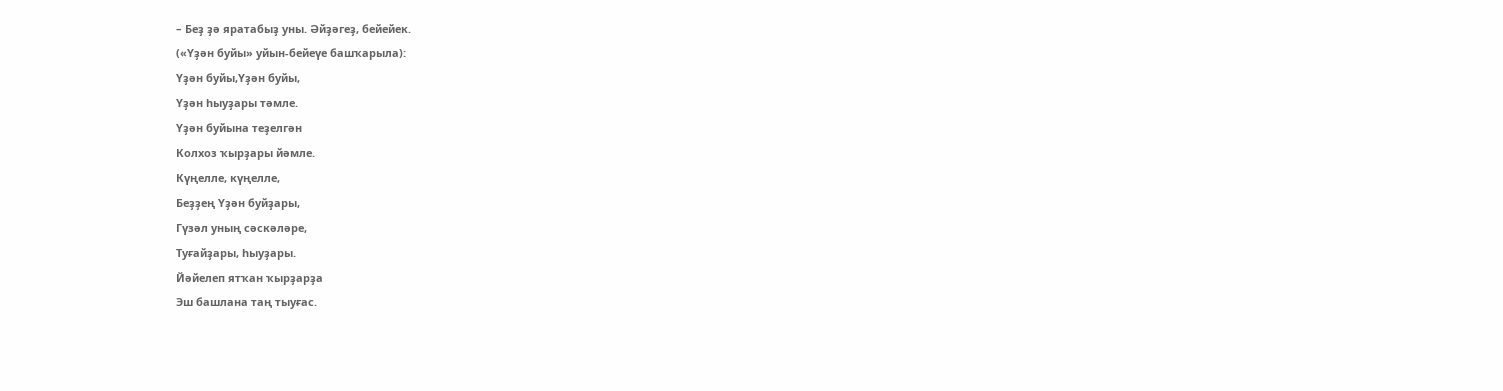– Беҙ ҙә яратабыҙ уны. Әйҙәгеҙ, бейейек.
(«Үҙән буйы» уйын-бейеүе башҡарыла):
Үҙән буйы,Үҙән буйы,
Үҙән һыуҙары тәмле.
Үҙән буйына теҙелгән
Колхоз ҡырҙары йәмле.
Күңелле, күңелле,
Беҙҙең Үҙән буйҙары,
Гүзәл уның сәскәләре,
Туғайҙары, һыуҙары.
Йәйелеп ятҡан ҡырҙарҙа
Эш башлана таң тыуғас.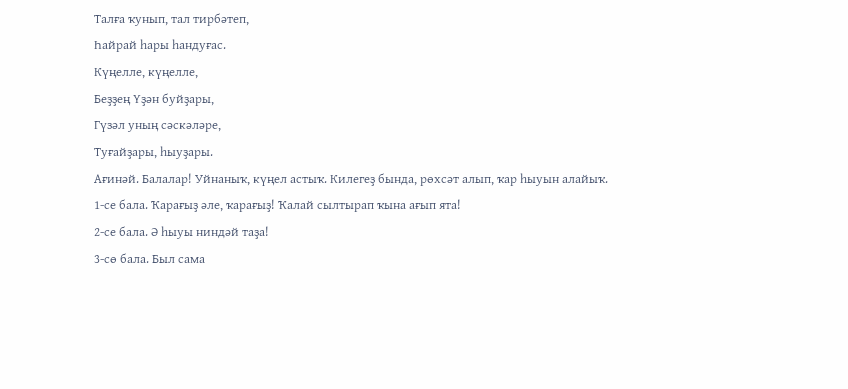Талға ҡунып, тал тирбәтеп,
Һайрай һары һандуғас.
Күңелле, күңелле,
Беҙҙең Үҙән буйҙары,
Гүзәл уның сәскәләре,
Туғайҙары, һыуҙары.
Ағинәй. Балалар! Уйнаныҡ, күңел астыҡ. Килегеҙ бында, рөхсәт алып, ҡар һыуын алайыҡ.
1-се бала. Ҡарағыҙ әле, ҡарағыҙ! Ҡалай сылтырап ҡына ағып ята!
2-се бала. Ә һыуы ниндәй таҙа!
3-сө бала. Был сама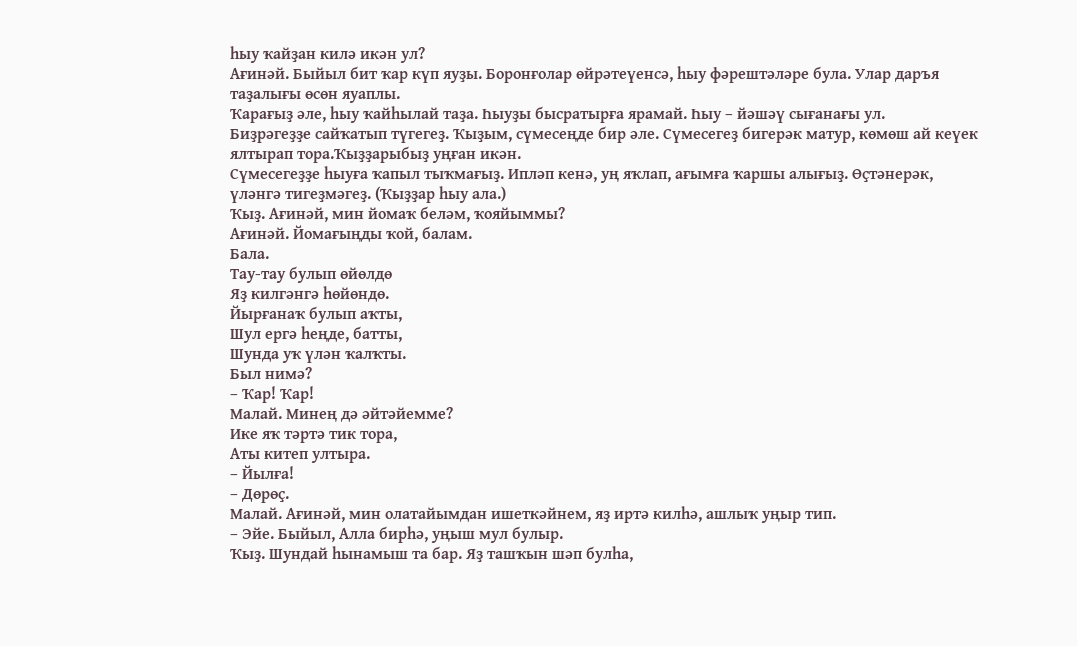һыу ҡайҙан килә икән ул?
Ағинәй. Быйыл бит ҡар күп яуҙы. Боронғолар өйрәтеүенсә, һыу фәрештәләре була. Улар даръя таҙалығы өсөн яуаплы.
Ҡарағыҙ әле, һыу ҡайһылай таҙа. Һыуҙы бысратырға ярамай. Һыу – йәшәү сығанағы ул.
Биҙрәгеҙҙе сайҡатып түгегеҙ. Ҡыҙым, сүмесеңде бир әле. Сүмесегеҙ бигерәк матур, көмөш ай кеүек ялтырап тора.Ҡыҙҙарыбыҙ уңған икән.
Сүмесегеҙҙе һыуға ҡапыл тыҡмағыҙ. Ипләп кенә, уң яҡлап, ағымға ҡаршы алығыҙ. Өҫтәнерәк, үләнгә тигеҙмәгеҙ. (Ҡыҙҙар һыу ала.)
Ҡыҙ. Ағинәй, мин йомаҡ беләм, ҡояйыммы?
Ағинәй. Йомағыңды ҡой, балам.
Бала.
Тау-тау булып өйөлдө
Яҙ килгәнгә һөйөндө.
Йырғанаҡ булып аҡты,
Шул ергә һеңде, батты,
Шунда уҡ үлән ҡалҡты.
Был нимә?
– Ҡар! Ҡар!
Малай. Минең дә әйтәйемме?
Ике яҡ тәртә тик тора,
Аты китеп ултыра.
– Йылға!
– Дөрөҫ.
Малай. Ағинәй, мин олатайымдан ишеткәйнем, яҙ иртә килһә, ашлыҡ уңыр тип.
– Эйе. Быйыл, Алла бирһә, уңыш мул булыр.
Ҡыҙ. Шундай һынамыш та бар. Яҙ ташҡын шәп булһа,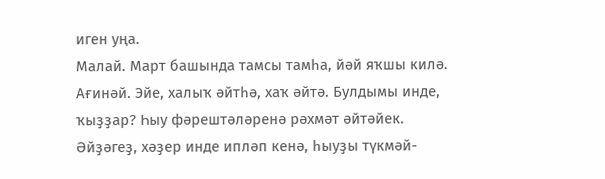иген уңа.
Малай. Март башында тамсы тамһа, йәй яҡшы килә.
Ағинәй. Эйе, халыҡ әйтһә, хаҡ әйтә. Булдымы инде, ҡыҙҙар? Һыу фәрештәләренә рәхмәт әйтәйек.
Әйҙәгеҙ, хәҙер инде ипләп кенә, һыуҙы түкмәй-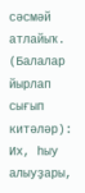сәсмәй атлайыҡ.
(Балалар йырлап сығып китәләр):
Их, һыу алыуҙары,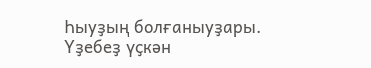Һыуҙың болғаныуҙары.
Үҙебеҙ үҫкән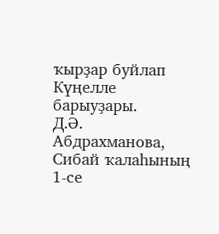ҡырҙар буйлап
Күңелле барыуҙары.
Д.Ә. Абдрахманова, Сибай ҡалаһының 1-се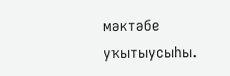мәктәбе уҡытыусыһы.